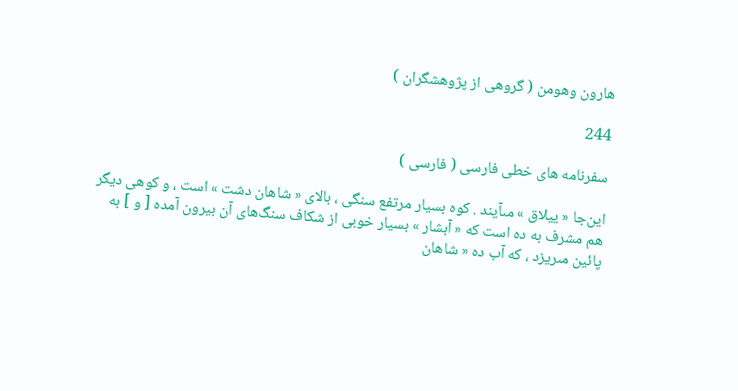هارون وهومن ( گروهى از پژوهشگران )

244

سفرنامه هاى خطى فارسى ( فارسى )

اين‌جا « ييلاق » مىآيند . كوه بسيار مرتفع سنگى ، بالاى « شاهان دشت » است ، و كوهى ديگر هم مشرف به ده است كه « آبشار » بسيار خوبى از شكاف سنگ‌هاى آن بيرون آمده [ و ] به پائين مىريزد ، كه آب ده « شاهان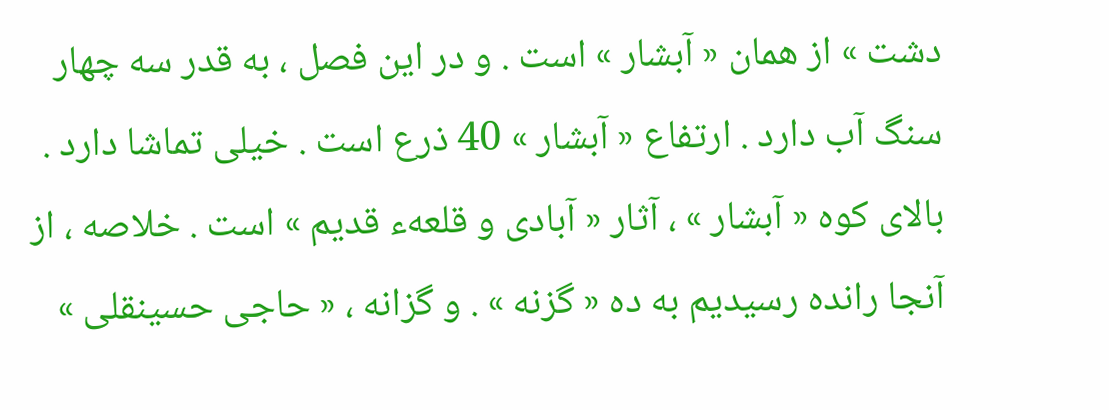دشت » از همان « آبشار » است . و در اين فصل ، به قدر سه چهار سنگ آب دارد . ارتفاع « آبشار » 40 ذرع است . خيلى تماشا دارد . بالاى كوه « آبشار » ، آثار « آبادى و قلعهء قديم » است . خلاصه ، از آنجا رانده رسيديم به ده « گزنه » . و گزانه ، « حاجى حسينقلى »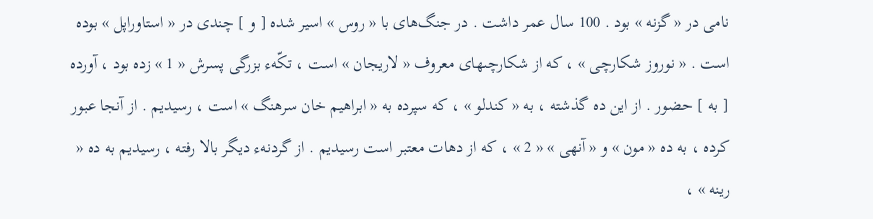نامى در « گزنه » بود . 100 سال عمر داشت . در جنگ‌هاى با « روس » اسير شده [ و ] چندى در « استاوراپل » بوده است . « نوروز شكارچى » ، كه از شكارچىهاى معروف « لاريجان » است ، تكّهء بزرگى پسرش « 1 » زده بود ، آورده [ به ] حضور . از اين ده گذشته ، به « كندلو » ، كه سپرده به « ابراهيم خان سرهنگ » است ، رسيديم . از آنجا عبور كرده ، به ده « مون » و « آنهى » « 2 » ، كه از دهات معتبر است رسيديم . از گردنهء ديگر بالا رفته ، رسيديم به ده « رينه » ،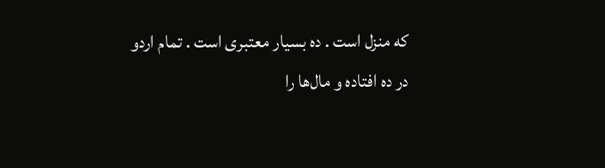كه منزل است . ده بسيار معتبرى است . تمام اردو در ده افتاده و مال‌ها را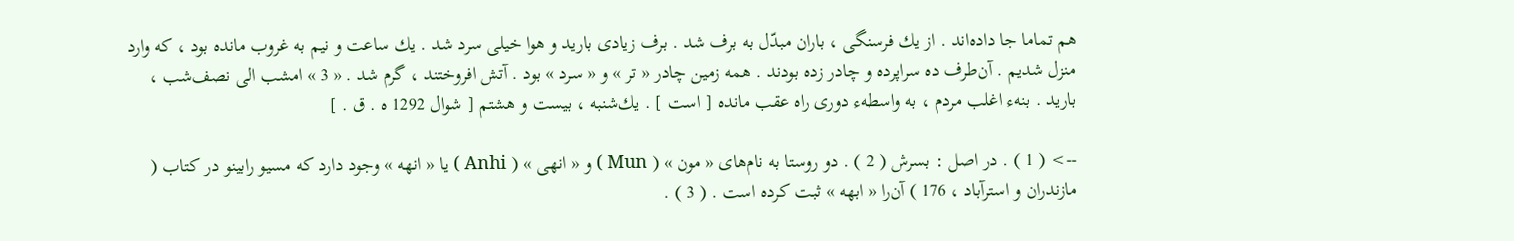هم تماما جا داده‌اند . از يك فرسنگى ، باران مبدّل به برف شد . برف زيادى باريد و هوا خيلى سرد شد . يك ساعت و نيم به غروب مانده بود ، كه وارد منزل شديم . آن‌طرف ده سراپرده و چادر زده بودند . همه زمين چادر « تر » و « سرد » بود . آتش افروختند ، گرم شد . « 3 » امشب الى نصف‌شب ، باريد . بنهء اغلب مردم ، به واسطهء دورى راه عقب مانده [ است ] . يك‌شنبه ، بيست و هشتم [ شوال 1292 ه . ق . ]

--> ( 1 ) . در اصل : بسرش ( 2 ) . دو روستا به نام‌هاى « مون » ( Mun ) و « انهى » ( Anhi ) يا « انهه » وجود دارد كه مسيو رابينو در كتاب ( مازندران و استرآباد ، 176 ) آن‌را « ابهه » ثبت كرده است . ( 3 ) .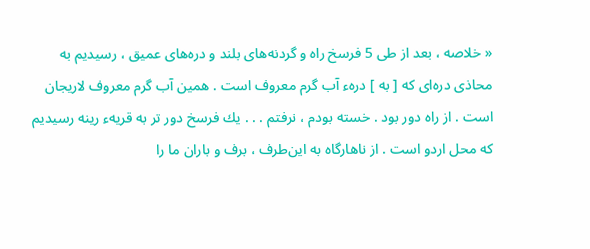« خلاصه ، بعد از طى 5 فرسخ راه و گردنه‌هاى بلند و دره‌هاى عميق ، رسيديم به محاذى دره‌اى كه [ به ] درهء آب گرم معروف است . همين آب گرم معروف لاريجان است . از راه دور بود . خسته بودم ، نرفتم . . . يك فرسخ دور تر به قريهء رينه رسيديم كه محل اردو است . از ناهارگاه به اين‌طرف ، برف و باران ما را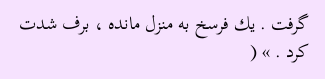گرفت . يك فرسخ به منزل مانده ، برف شدت كرد . » (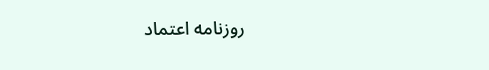روزنامه اعتماد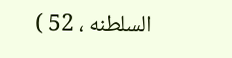السلطنه ، 52 )